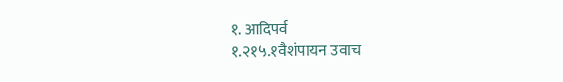१. आदिपर्व
१.२१५.१वैशंपायन उवाच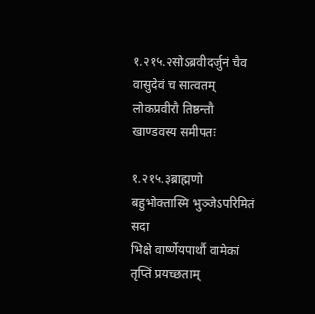१.२१५.२सोऽब्रवीदर्जुनं चैव वासुदेवं च सात्वतम्
लोकप्रवीरौ तिष्ठन्तौ खाण्डवस्य समीपतः

१.२१५.३ब्राह्मणो बहुभोक्तास्मि भुञ्जेऽपरिमितं सदा
भिक्षे वार्ष्णेयपार्थौ वामेकां तृप्तिं प्रयच्छताम्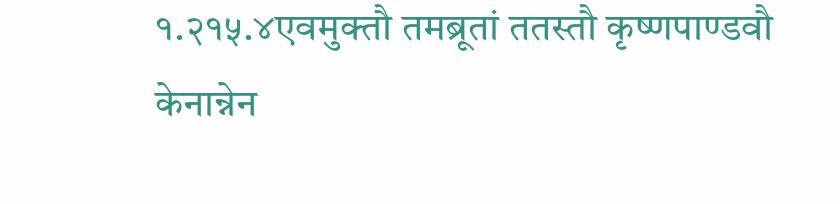१.२१५.४एवमुक्तौ तमब्रूतां ततस्तौ कृष्णपाण्डवौ
केनान्नेन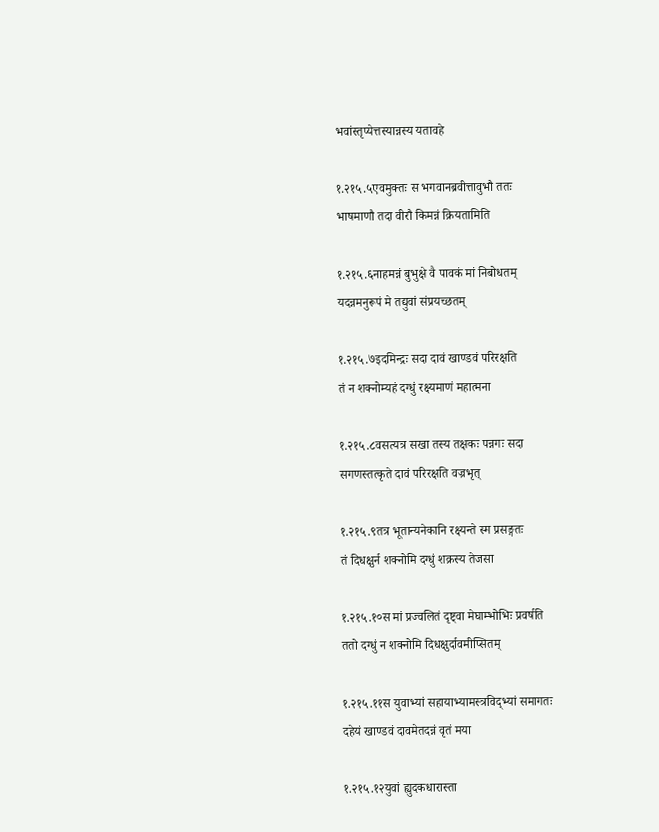भवांस्तृप्येत्तस्यान्नस्य यतावहे

१.२१५.५एवमुक्तः स भगवानब्रवीत्तावुभौ ततः
भाषमाणौ तदा वीरौ किमन्नं क्रियतामिति

१.२१५.६नाहमन्नं बुभुक्षे वै पावकं मां निबोधतम्
यदन्नमनुरूपं मे तद्युवां संप्रयच्छतम्

१.२१५.७इदमिन्द्रः सदा दावं खाण्डवं परिरक्षति
तं न शक्नोम्यहं दग्धुं रक्ष्यमाणं महात्मना

१.२१५.८वसत्यत्र सखा तस्य तक्षकः पन्नगः सदा
सगणस्तत्कृते दावं परिरक्षति वज्रभृत्

१.२१५.९तत्र भूतान्यनेकानि रक्ष्यन्ते स्म प्रसङ्गतः
तं दिधक्षुर्न शक्नोमि दग्धुं शक्रस्य तेजसा

१.२१५.१०स मां प्रज्वलितं दृष्ट्वा मेघाम्भोभिः प्रवर्षति
ततो दग्धुं न शक्नोमि दिधक्षुर्दावमीप्सितम्

१.२१५.११स युवाभ्यां सहायाभ्यामस्त्रविद्भ्यां समागतः
दहेयं खाण्डवं दावमेतदन्नं वृतं मया

१.२१५.१२युवां ह्युदकधारास्ता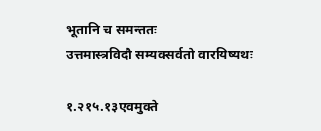भूतानि च समन्ततः
उत्तमास्त्रविदौ सम्यक्सर्वतो वारयिष्यथः

१.२१५.१३एवमुक्ते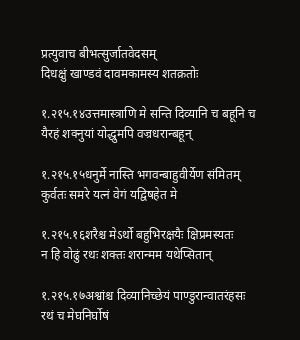प्रत्युवाच बीभत्सुर्जातवेदसम्
दिधक्षुं खाण्डवं दावमकामस्य शतक्रतोः

१.२१५.१४उत्तमास्त्राणि मे सन्ति दिव्यानि च बहूनि च
यैरहं शक्नुयां योद्धुमपि वज्रधरान्बहून्

१.२१५.१५धनुर्मे नास्ति भगवन्बाहुवीर्येण संमितम्
कुर्वतः समरे यत्नं वेगं यद्विषहेत मे

१.२१५.१६शरैश्च मेऽर्थो बहुभिरक्षयैः क्षिप्रमस्यतः
न हि वोढुं रथः शक्तः शरान्मम यथेप्सितान्

१.२१५.१७अश्वांश्च दिव्यानिच्छेयं पाण्डुरान्वातरंहसः
रथं च मेघनिर्घोषं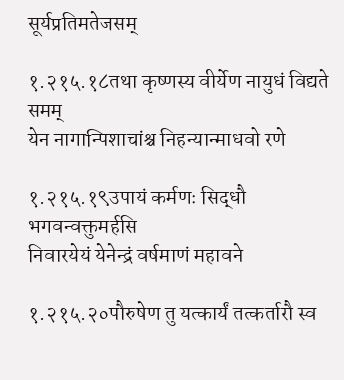सूर्यप्रतिमतेजसम्

१.२१५.१८तथा कृष्णस्य वीर्येण नायुधं विद्यते समम्
येन नागान्पिशाचांश्च निहन्यान्माधवो रणे

१.२१५.१९उपायं कर्मणः सिद्धौ भगवन्वक्तुमर्हसि
निवारयेयं येनेन्द्रं वर्षमाणं महावने

१.२१५.२०पौरुषेण तु यत्कार्यं तत्कर्तारौ स्व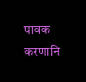पावक
करणानि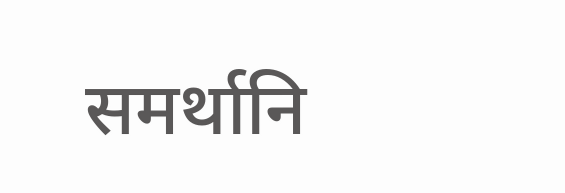समर्थानि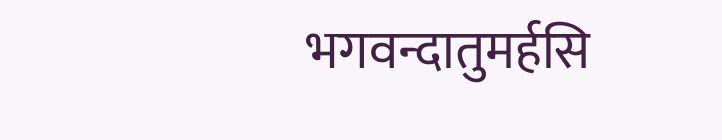भगवन्दातुमर्हसि